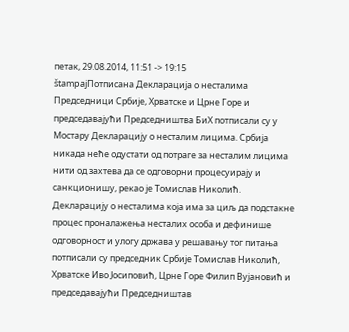петак, 29.08.2014, 11:51 -> 19:15
štampajПотписана Декларација о несталима
Председници Србије, Хрватске и Црне Горе и председавајући Председништва БиХ потписали су у Мостару Декларацију о несталим лицима. Србија никада неће одустати од потраге за несталим лицима нити од захтева да се одговорни процесуирају и санкционишу, рекао је Томислав Николић.
Декларацију о несталима која има за циљ да подстакне процес проналажења несталих особа и дефинише одговорност и улогу држава у решавању тог питања потписали су председник Србије Томислав Николић, Хрватске Иво Јосиповић, Црне Горе Филип Вујановић и председавајући Председништав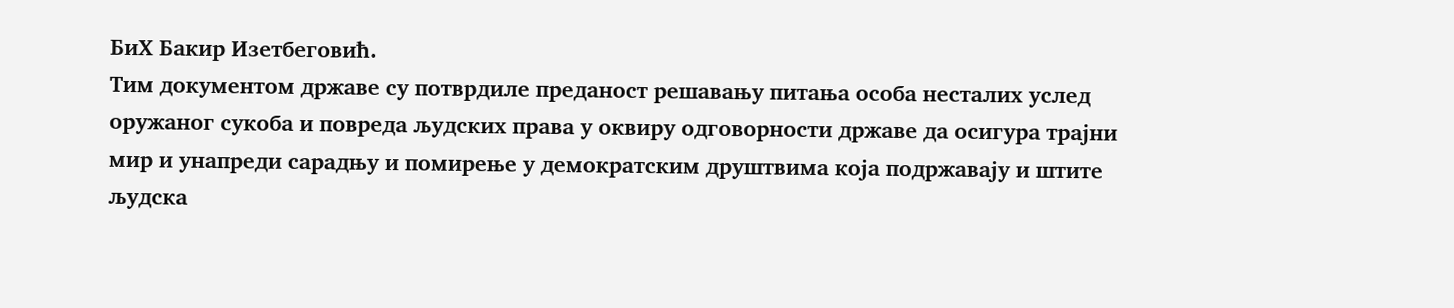БиХ Бакир Изетбеговић.
Тим документом државе су потврдиле преданост решавању питања особа несталих услед оружаног сукоба и повреда људских права у оквиру одговорности државе да осигура трајни мир и унапреди сарадњу и помирење у демократским друштвима која подржавају и штите људска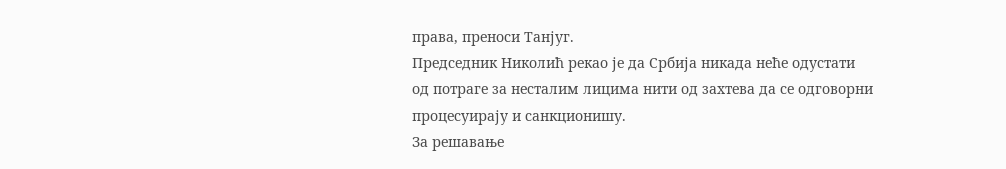права, преноси Танјуг.
Председник Николић рекао је да Србија никада неће одустати од потраге за несталим лицима нити од захтева да се одговорни процесуирају и санкционишу.
За решавање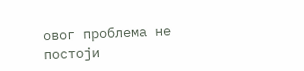овог проблема не постоји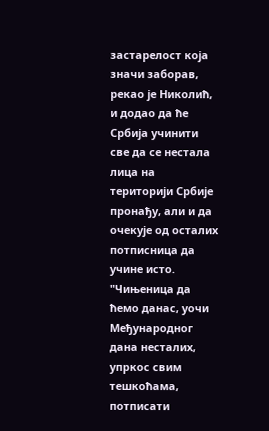застарелост која значи заборав, рекао је Николић, и додао да ће Србија учинити све да се нестала лица на територији Србије пронађу, али и да очекује од осталих потписница да учине исто.
"Чињеница да ћемо данас, уочи Међународног дана несталих, упркос свим тешкоћама, потписати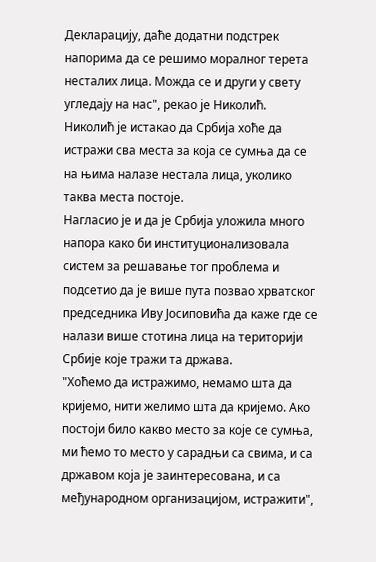Декларацију, даће додатни подстрек напорима да се решимо моралног терета несталих лица. Можда се и други у свету угледају на нас", рекао је Николић.
Николић је истакао да Србија хоће да истражи сва места за која се сумња да се на њима налазе нестала лица, уколико таква места постоје.
Нагласио је и да је Србија уложила много напора како би институционализовала систем за решавање тог проблема и подсетио да је више пута позвао хрватског председника Иву Јосиповића да каже где се налази више стотина лица на територији Србије које тражи та држава.
"Хоћемо да истражимо, немамо шта да кријемо, нити желимо шта да кријемо. Ако постоји било какво место за које се сумња, ми ћемо то место у сарадњи са свима, и са државом која је заинтересована, и са међународном организацијом, истражити",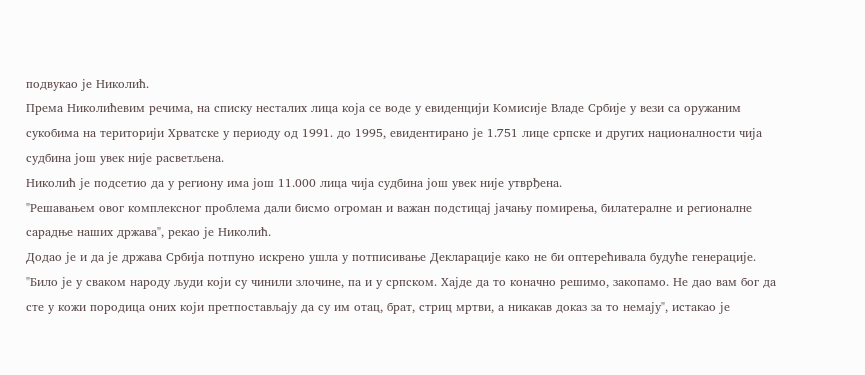подвукао је Николић.
Према Николићевим речима, на списку несталих лица која се воде у евиденцији Комисије Владе Србије у вези са оружаним сукобима на територији Хрватске у периоду од 1991. до 1995, евидентирано је 1.751 лице српске и других националности чија судбина још увек није расветљена.
Николић је подсетио да у региону има још 11.000 лица чија судбина још увек није утврђена.
"Решавањем овог комплексног проблема дали бисмо огроман и важан подстицај јачању помирења, билатералне и регионалне сарадње наших држава", рекао је Николић.
Додао је и да је држава Србија потпуно искрено ушла у потписивање Декларације како не би оптерећивала будуће генерације.
"Било је у сваком народу људи који су чинили злочине, па и у српском. Хајде да то коначно решимо, закопамо. Не дао вам бог да сте у кожи породица оних који претпостављају да су им отац, брат, стриц мртви, а никакав доказ за то немају", истакао је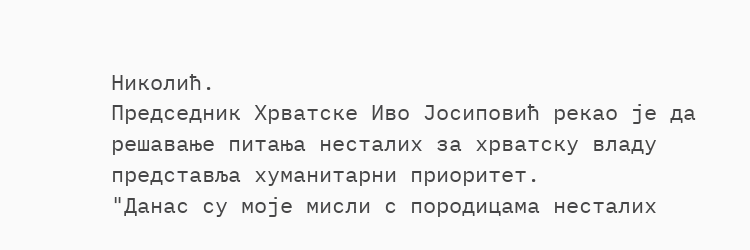Николић.
Председник Хрватске Иво Јосиповић рекао је да решавање питања несталих за хрватску владу представља хуманитарни приоритет.
"Данас су моје мисли с породицама несталих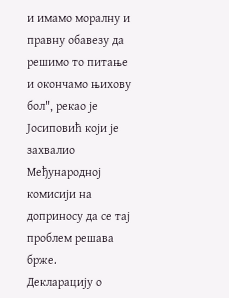и имамо моралну и правну обавезу да решимо то питање и окончамо њихову бол", рекао је Јосиповић који је захвалио Међународној комисији на доприносу да се тај проблем решава брже.
Декларацију о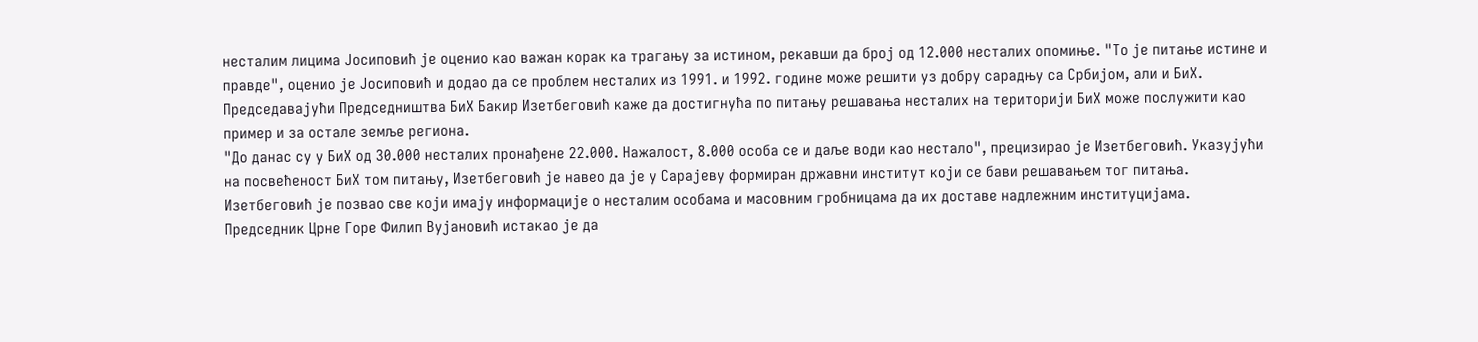несталим лицима Јосиповић је оценио као важан корак ка трагању за истином, рекавши да број од 12.000 несталих опомиње. "То је питање истине и правде", оценио је Јосиповић и додао да се проблем несталих из 1991. и 1992. године може решити уз добру сарадњу са Србијом, али и БиХ.
Председавајући Председништва БиХ Бакир Изетбеговић каже да достигнућа по питању решавања несталих на територији БиХ може послужити као пример и за остале земље региона.
"До данас су у БиХ од 30.000 несталих пронађене 22.000. Нажалост, 8.000 особа се и даље води као нестало", прецизирао је Изетбеговић. Указујући на посвећеност БиХ том питању, Изетбеговић је навео да је у Сарајеву формиран државни институт који се бави решавањем тог питања.
Изетбеговић је позвао све који имају информације о несталим особама и масовним гробницама да их доставе надлежним институцијама.
Председник Црне Горе Филип Вујановић истакао је да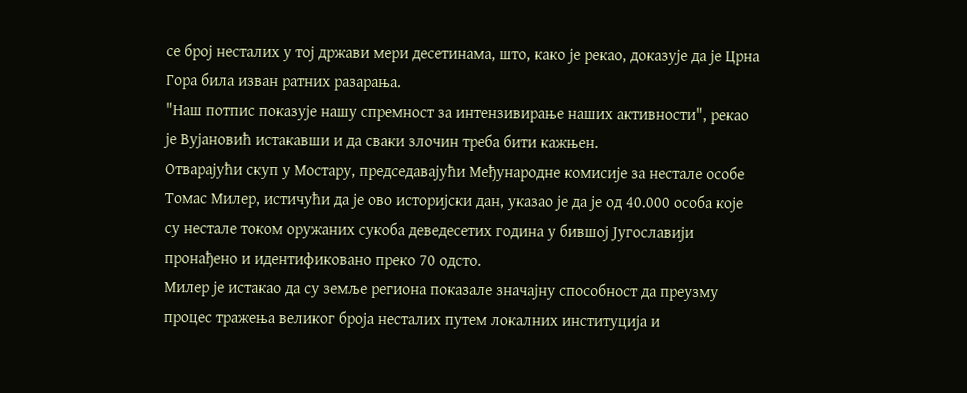се број несталих у тој држави мери десетинама, што, како је рекао, доказује да је Црна Гора била изван ратних разарања.
"Наш потпис показује нашу спремност за интензивирање наших активности", рекао је Вујановић истакавши и да сваки злочин треба бити кажњен.
Отварајући скуп у Мостару, председавајући Међународне комисије за нестале особе Томас Милер, истичући да је ово историјски дан, указао је да је од 40.000 особа које су нестале током оружаних сукоба деведесетих година у бившој Југославији пронађено и идентификовано преко 70 одсто.
Милер је истакао да су земље региона показале значајну способност да преузму процес тражења великог броја несталих путем локалних институција и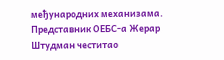међународних механизама.
Представник ОЕБС-а Жерар Штудман честитао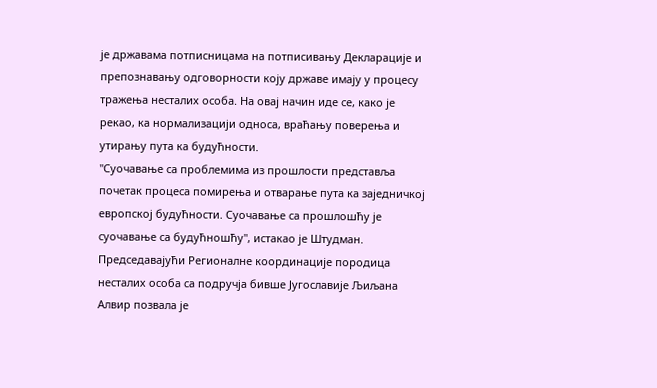је државама потписницама на потписивању Декларације и препознавању одговорности коју државе имају у процесу тражења несталих особа. На овај начин иде се, како је рекао, ка нормализацији односа, враћању поверења и утирању пута ка будућности.
"Суочавање са проблемима из прошлости представља почетак процеса помирења и отварање пута ка заједничкој европској будућности. Суочавање са прошлошћу је суочавање са будућношћу", истакао је Штудман.
Председавајући Регионалне координације породица несталих особа са подручја бивше Југославије Љиљана Алвир позвала је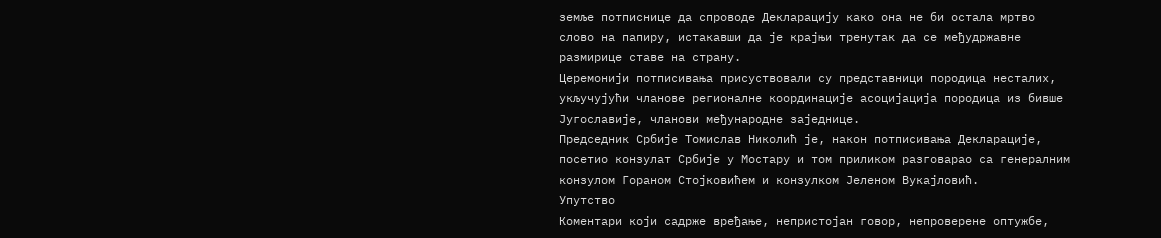земље потписнице да спроводе Декларацију како она не би остала мртво слово на папиру, истакавши да је крајњи тренутак да се међудржавне размирице ставе на страну.
Церемонији потписивања присуствовали су представници породица несталих, укључујући чланове регионалне координације асоцијација породица из бивше Југославије, чланови међународне заједнице.
Председник Србије Томислав Николић је, након потписивања Декларације, посетио конзулат Србије у Мостару и том приликом разговарао са генералним конзулом Гораном Стојковићем и конзулком Јеленом Вукајловић.
Упутство
Коментари који садрже вређање, непристојан говор, непроверене оптужбе,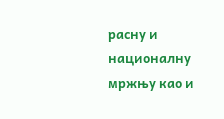расну и националну мржњу као и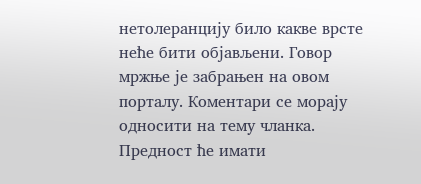нетолеранцију било какве врсте неће бити објављени. Говор мржње је забрањен на овом порталу. Коментари се морају односити на тему чланка. Предност ће имати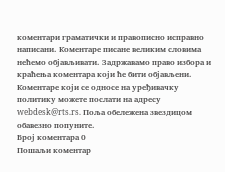коментари граматички и правописно исправно написани. Коментаре писане великим словима нећемо објављивати. Задржавамо право избора и краћења коментара који ће бити објављени. Коментаре који се односе на уређивачку политику можете послати на адресу webdesk@rts.rs. Поља обележена звездицом обавезно попуните.
Број коментара 0
Пошаљи коментар